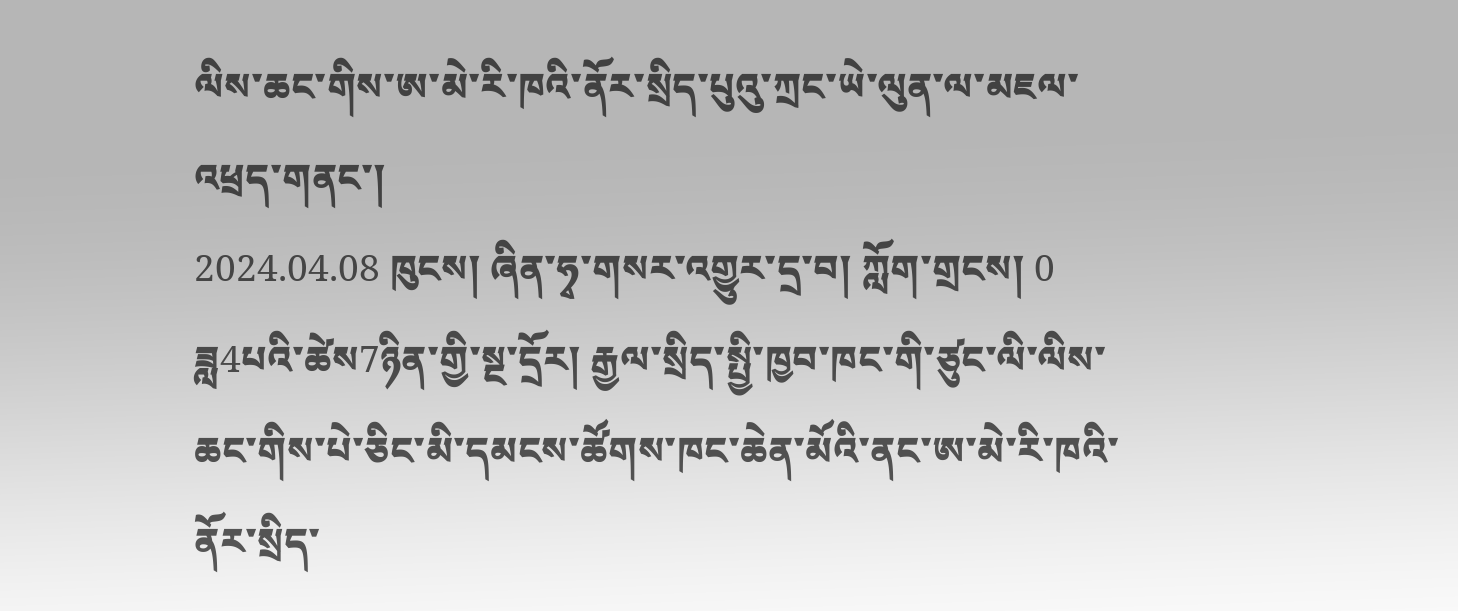ལིས་ཆང་གིས་ཨ་མེ་རི་ཁའི་ནོར་སྲིད་པུའུ་ཀྲང་ཡེ་ལུན་ལ་མཇལ་འཕྲད་གནང་།
2024.04.08 ཁུངས། ཞིན་ཧྭ་གསར་འགྱུར་དྲ་བ། ཀློག་གྲངས། 0
ཟླ4པའི་ཚེས7ཉིན་གྱི་སྔ་དྲོར། རྒྱལ་སྲིད་སྤྱི་ཁྱབ་ཁང་གི་ཙུང་ལི་ལིས་ཆང་གིས་པེ་ཅིང་མི་དམངས་ཚོགས་ཁང་ཆེན་མོའི་ནང་ཨ་མེ་རི་ཁའི་ནོར་སྲིད་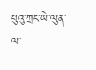པུའུ་ཀྲང་ཡེ་ལུན་ལ་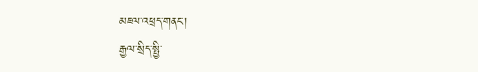མཇལ་འཕྲད་གནང་།
རྒྱལ་སྲིད་སྤྱི་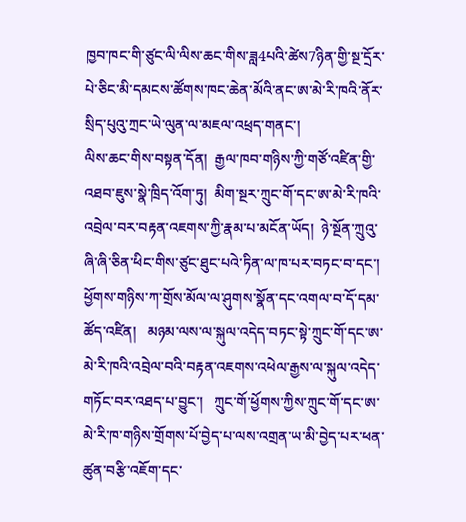ཁྱབ་ཁང་གི་ཙུང་ལི་ལིས་ཆང་གིས་ཟླ4པའི་ཚེས7ཉིན་གྱི་སྔ་དྲོར་པེ་ཅིང་མི་དམངས་ཚོགས་ཁང་ཆེན་མོའི་ནང་ཨ་མེ་རི་ཁའི་ནོར་སྲིད་པུའུ་ཀྲང་ཡེ་ལུན་ལ་མཇལ་འཕྲད་གནང་།
ལིས་ཆང་གིས་བསྟན་དོན།  རྒྱལ་ཁབ་གཉིས་ཀྱི་གཙོ་འཛིན་གྱི་འཐབ་ཇུས་སྣེ་ཁྲིད་འོག་ཏུ།  མིག་སྔར་ཀྲུང་གོ་དང་ཨ་མེ་རི་ཁའི་འབྲེལ་བར་བརྟན་འཇགས་ཀྱི་རྣམ་པ་མངོན་ཡོད།  ཉེ་སྔོན་ཀྲུའུ་ཞི་ཞི་ཅིན་ཕིང་གིས་ཙུང་ཐུང་པའེ་ཏིན་ལ་ཁ་པར་བཏང་བ་དང་། ཕྱོགས་གཉིས་ཀ་གྲོས་མོལ་ལ་ཤུགས་སྣོན་དང་འགལ་བ་དོ་དམ་ཚོད་འཛིན།   མཉམ་ལས་ལ་སྐུལ་འདེད་བཏང་སྟེ་ཀྲུང་གོ་དང་ཨ་མེ་རི་ཁའི་འབྲེལ་བའི་བརྟན་འཇགས་འཕེལ་རྒྱས་ལ་སྐུལ་འདེད་གཏོང་བར་འཐད་པ་བྱུང་།   ཀྲུང་གོ་ཕྱོགས་ཀྱིས་ཀྲུང་གོ་དང་ཨ་མེ་རི་ཁ་གཉིས་གྲོགས་པོ་བྱེད་པ་ལས་འགྲན་ཡ་མི་བྱེད་པར་ཕན་ཚུན་བརྩི་འཇོག་དང་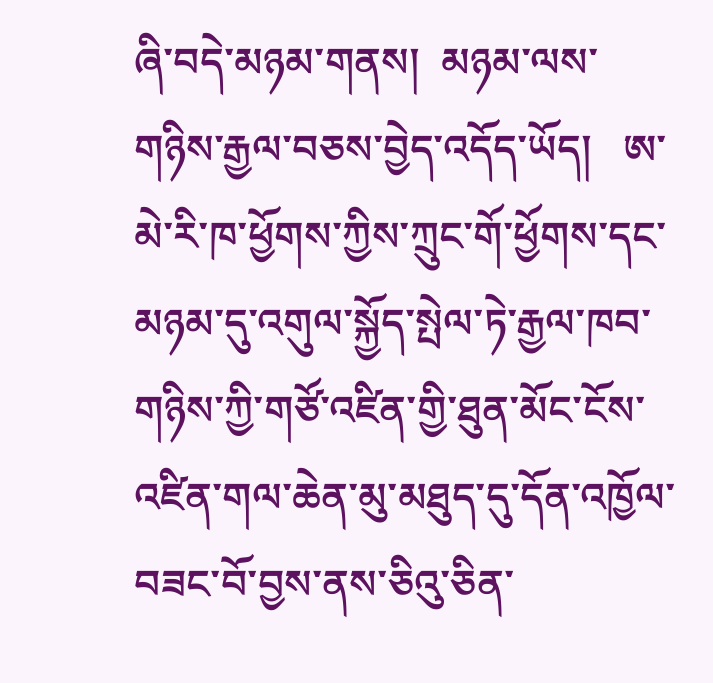ཞི་བདེ་མཉམ་གནས།  མཉམ་ལས་གཉིས་རྒྱལ་བཅས་བྱེད་འདོད་ཡོད།   ཨ་མེ་རི་ཁ་ཕྱོགས་ཀྱིས་ཀྲུང་གོ་ཕྱོགས་དང་མཉམ་དུ་འགུལ་སྐྱོད་སྤེལ་ཏེ་རྒྱལ་ཁབ་གཉིས་ཀྱི་གཙོ་འཛིན་གྱི་ཐུན་མོང་ངོས་འཛིན་གལ་ཆེན་མུ་མཐུད་དུ་དོན་འཁྱོལ་བཟང་བོ་བྱས་ནས་ཅིའུ་ཅིན་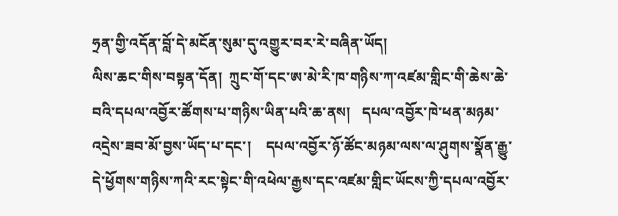ཧྲན་གྱི་འདོན་བློ་དེ་མངོན་སུམ་དུ་འགྱུར་བར་རེ་བཞིན་ཡོད།
ལིས་ཆང་གིས་བསྟན་དོན།  ཀྲུང་གོ་དང་ཨ་མེ་རི་ཁ་གཉིས་ཀ་འཛམ་གླིང་གི་ཆེས་ཆེ་བའི་དཔལ་འབྱོར་ཚོགས་པ་གཉིས་ཡིན་པའི་ཆ་ནས།   དཔལ་འབྱོར་ཁེ་ཕན་མཉམ་འདྲེས་ཟབ་མོ་བྱས་ཡོད་པ་དང་།    དཔལ་འབྱོར་ཉོ་ཚོང་མཉམ་ལས་ལ་ཤུགས་སྣོན་རྒྱུ་དེ་ཕྱོགས་གཉིས་ཀའི་རང་སྟེང་གི་འཕེལ་རྒྱས་དང་འཛམ་གླིང་ཡོངས་ཀྱི་དཔལ་འབྱོར་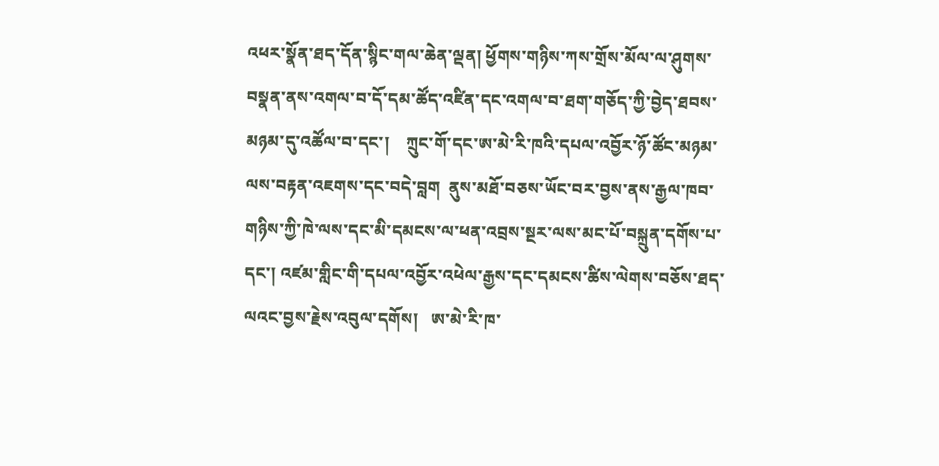འཕར་སྣོན་ཐད་དོན་སྙིང་གལ་ཆེན་ལྡན། ཕྱོགས་གཉིས་ཀས་གྲོས་མོལ་ལ་ཤུགས་བསྣན་ནས་འགལ་བ་དོ་དམ་ཚོད་འཛིན་དང་འགལ་བ་ཐག་གཅོད་ཀྱི་བྱེད་ཐབས་མཉམ་དུ་འཚོལ་བ་དང་།    ཀྲུང་གོ་དང་ཨ་མེ་རི་ཁའི་དཔལ་འབྱོར་ཉོ་ཚོང་མཉམ་ལས་བརྟན་འཇགས་དང་བདེ་བླག  ནུས་མཐོ་བཅས་ཡོང་བར་བྱས་ནས་རྒྱལ་ཁབ་གཉིས་ཀྱི་ཁེ་ལས་དང་མི་དམངས་ལ་ཕན་འབྲས་སྔར་ལས་མང་པོ་བསྐྲུན་དགོས་པ་དང་། འཛམ་གླིང་གི་དཔལ་འབྱོར་འཕེལ་རྒྱས་དང་དམངས་ཚིས་ལེགས་བཅོས་ཐད་ལའང་བྱས་རྗེས་འབུལ་དགོས།   ཨ་མེ་རི་ཁ་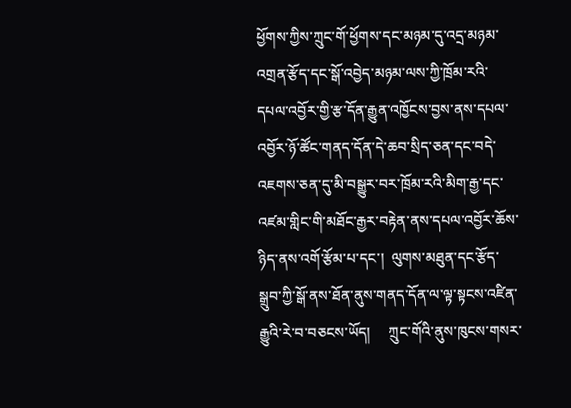ཕྱོགས་ཀྱིས་ཀྲུང་གོ་ཕྱོགས་དང་མཉམ་དུ་འདྲ་མཉམ་འགྲན་རྩོད་དང་སྒོ་འབྱེད་མཉམ་ལས་ཀྱི་ཁྲོམ་རའི་དཔལ་འབྱོར་གྱི་རྩ་དོན་རྒྱུན་འཁྱོངས་བྱས་ནས་དཔལ་འབྱོར་ཉོ་ཚོང་གནད་དོན་དེ་ཆབ་སྲིད་ཅན་དང་བདེ་འཇགས་ཅན་དུ་མི་བསྒྱུར་བར་ཁྲོམ་རའི་མིག་རྒྱ་དང་འཛམ་གླིང་གི་མཐོང་རྒྱར་བརྟེན་ནས་དཔལ་འབྱོར་ཆོས་ཉིད་ནས་འགོ་རྩོམ་པ་དང་།  ལུགས་མཐུན་དང་རྩོད་སྒྲུབ་ཀྱི་སྒོ་ནས་ཐོན་ནུས་གནད་དོན་ལ་ལྟ་སྟངས་འཛིན་རྒྱུའི་རེ་བ་བཅངས་ཡོད།     ཀྲུང་གོའི་ནུས་ཁུངས་གསར་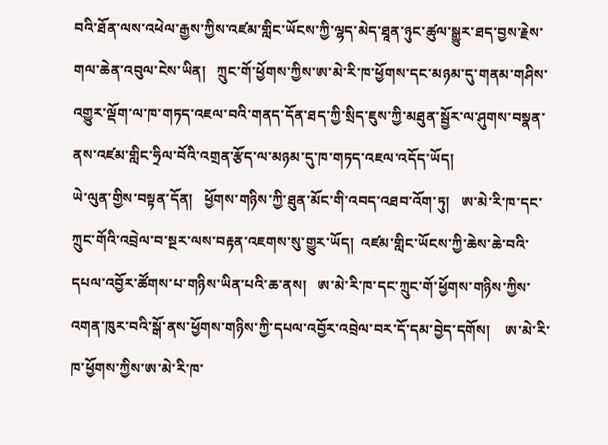བའི་ཐོན་ལས་འཕེལ་རྒྱས་ཀྱིས་འཛམ་གླིང་ཡོངས་ཀྱི་ལྷད་མེད་ཐཱན་ཉུང་ཚུལ་སྒྱུར་ཐད་བྱས་རྗེས་གལ་ཆེན་འབུལ་ངེས་ཡིན།   ཀྲུང་གོ་ཕྱོགས་ཀྱིས་ཨ་མེ་རི་ཁ་ཕྱོགས་དང་མཉམ་དུ་གནམ་གཤིས་འགྱུར་ལྡོག་ལ་ཁ་གཏད་འཇལ་བའི་གནད་དོན་ཐད་ཀྱི་སྲིད་ཇུས་ཀྱི་མཐུན་སྦྱོར་ལ་ཤུགས་བསྣན་ནས་འཛམ་གླིང་ཧྲིལ་བོའི་འགྲན་རྩོད་ལ་མཉམ་དུ་ཁ་གཏད་འཇལ་འདོད་ཡོད།
ཡེ་ལུན་གྱིས་བསྟན་དོན།   ཕྱོགས་གཉིས་ཀྱི་ཐུན་མོང་གི་འབད་འཐབ་འོག་ཏུ།   ཨ་མེ་རི་ཁ་དང་ཀྲུང་གོའི་འབྲེལ་བ་སྔར་ལས་བརྟན་འཇགས་སུ་གྱུར་ཡོད།  འཛམ་གླིང་ཡོངས་ཀྱི་ཆེས་ཆེ་བའི་དཔལ་འབྱོར་ཚོགས་པ་གཉིས་ཡིན་པའི་ཆ་ནས།   ཨ་མེ་རི་ཁ་དང་ཀྲུང་གོ་ཕྱོགས་གཉིས་ཀྱིས་འགན་ཁུར་བའི་སྒོ་ནས་ཕྱོགས་གཉིས་ཀྱི་དཔལ་འབྱོར་འབྲེལ་བར་དོ་དམ་བྱེད་དགོས།    ཨ་མེ་རི་ཁ་ཕྱོགས་ཀྱིས་ཨ་མེ་རི་ཁ་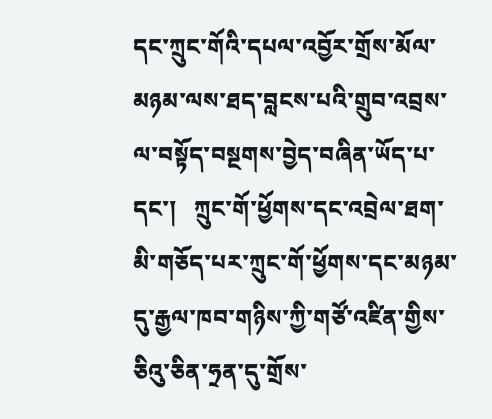དང་ཀྲུང་གོའི་དཔལ་འབྱོར་གྲོས་མོལ་མཉམ་ལས་ཐད་བླངས་པའི་གྲུབ་འབྲས་ལ་བསྟོད་བསྔགས་བྱེད་བཞིན་ཡོད་པ་དང་།   ཀྲུང་གོ་ཕྱོགས་དང་འབྲེལ་ཐག་མི་གཅོད་པར་ཀྲུང་གོ་ཕྱོགས་དང་མཉམ་དུ་རྒྱལ་ཁབ་གཉིས་ཀྱི་གཙོ་འཛིན་གྱིས་ཅིའུ་ཅིན་ཧྲན་དུ་གྲོས་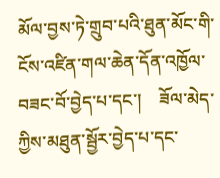མོལ་བྱས་ཏེ་གྲུབ་པའི་ཐུན་མོང་གི་ངོས་འཛིན་གལ་ཆེན་དོན་འཁྱོལ་བཟང་བོ་བྱེད་པ་དང་།    ཟོལ་མེད་ཀྱིས་མཐུན་སྦྱོར་བྱེད་པ་དང་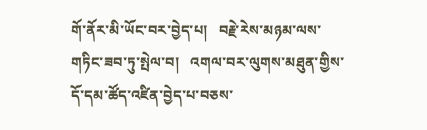གོ་ནོར་མི་ཡོང་བར་བྱེད་པ།   བརྗེ་རེས་མཉམ་ལས་གཏིང་ཟབ་ཏུ་སྤེལ་བ།   འགལ་བར་ལུགས་མཐུན་གྱིས་དོ་དམ་ཚོད་འཛིན་བྱེད་པ་བཅས་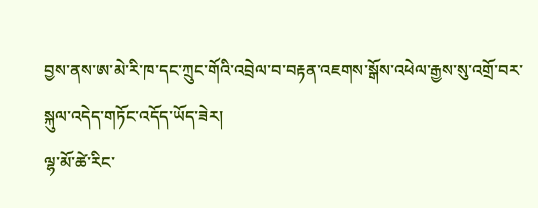བྱས་ནས་ཨ་མེ་རི་ཁ་དང་ཀྲུང་གོའི་འབྲེལ་བ་བརྟན་འཇགས་སྒོས་འཕེལ་རྒྱས་སུ་འགྲོ་བར་སྐུལ་འདེད་གཏོང་འདོད་ཡོད་ཟེར།
ལྷ་མོ་ཚེ་རིང་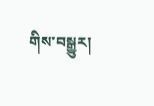གིས་བསྒྱུར།